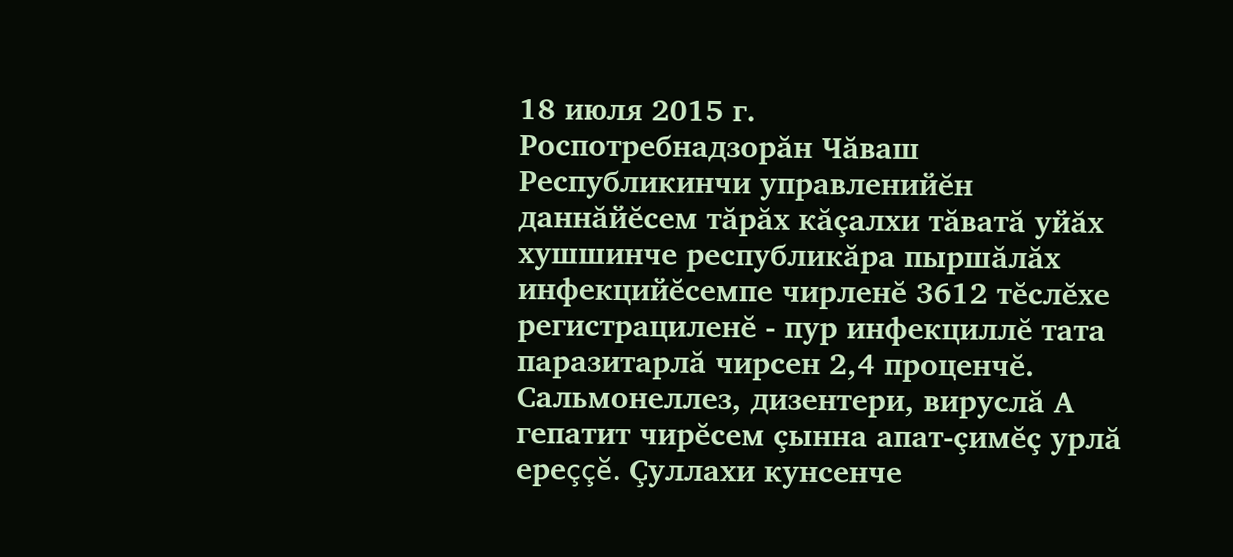18 июля 2015 г.
Роспотребнадзорăн Чăваш Республикинчи управленийĕн даннăйĕсем тăрăх кăçалхи тăватă уйăх хушшинче республикăра пыршăлăх инфекцийĕсемпе чирленĕ 3612 тĕслĕхе регистрациленĕ - пур инфекциллĕ тата паразитарлă чирсен 2,4 проценчĕ.
Сальмонеллез, дизентери, вируслă А гепатит чирĕсем çынна апат-çимĕç урлă ереççĕ. Çуллахи кунсенче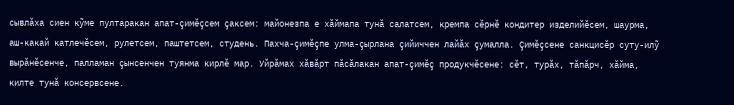сывлăха сиен кỹме пултаракан апат-çимĕçсем çаксем: майонезпа е хăймапа тунă салатсем, кремпа сĕрнĕ кондитер изделийĕсем, шаурма, аш-какай катлечĕсем, рулетсем, паштетсем, студень. Пахча-çимĕçпе улма-çырлана çийиччен лайăх çумалла. Çимĕçсене санкцисĕр суту-илỹ вырăнĕсенче, палламан çынсенчен туянма кирлĕ мар. Уйрăмах хăвăрт пăсăлакан апат-çимĕç продукчĕсене: сĕт, турăх, тăпăрч, хăйма, килте тунă консервсене.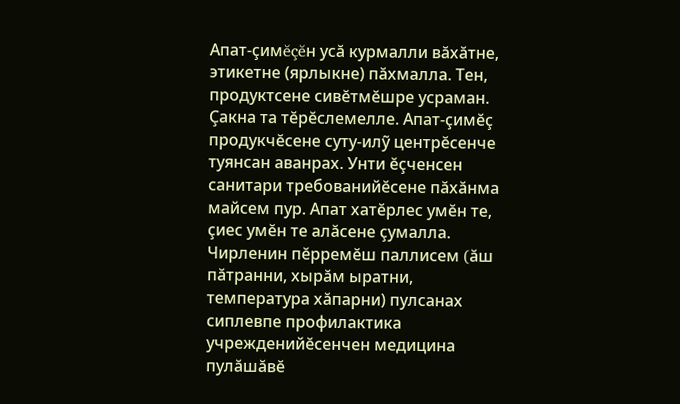Апат-çимĕçĕн усă курмалли вăхăтне, этикетне (ярлыкне) пăхмалла. Тен, продуктсене сивĕтмĕшре усраман. Çакна та тĕрĕслемелле. Апат-çимĕç продукчĕсене суту-илỹ центрĕсенче туянсан аванрах. Унти ĕçченсен санитари требованийĕсене пăхăнма майсем пур. Апат хатĕрлес умĕн те, çиес умĕн те алăсене çумалла.
Чирленин пĕрремĕш паллисем (ăш пăтранни, хырăм ыратни, температура хăпарни) пулсанах сиплевпе профилактика учрежденийĕсенчен медицина пулăшăвĕ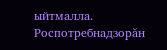ыйтмалла.
Роспотребнадзорăн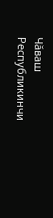Чăваш Республикинчи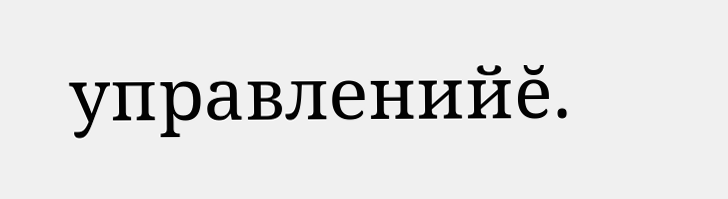управленийĕ.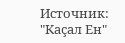Источник: "Каçал Ен"